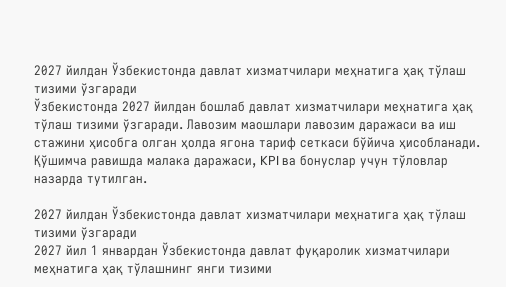2027 йилдан Ўзбекистонда давлат хизматчилари меҳнатига ҳақ тўлаш тизими ўзгаради
Ўзбекистонда 2027 йилдан бошлаб давлат хизматчилари меҳнатига ҳақ тўлаш тизими ўзгаради. Лавозим маошлари лавозим даражаси ва иш стажини ҳисобга олган ҳолда ягона тариф сеткаси бўйича ҳисобланади. Қўшимча равишда малака даражаси, KPI ва бонуслар учун тўловлар назарда тутилган.

2027 йилдан Ўзбекистонда давлат хизматчилари меҳнатига ҳақ тўлаш тизими ўзгаради
2027 йил 1 январдан Ўзбекистонда давлат фуқаролик хизматчилари меҳнатига ҳақ тўлашнинг янги тизими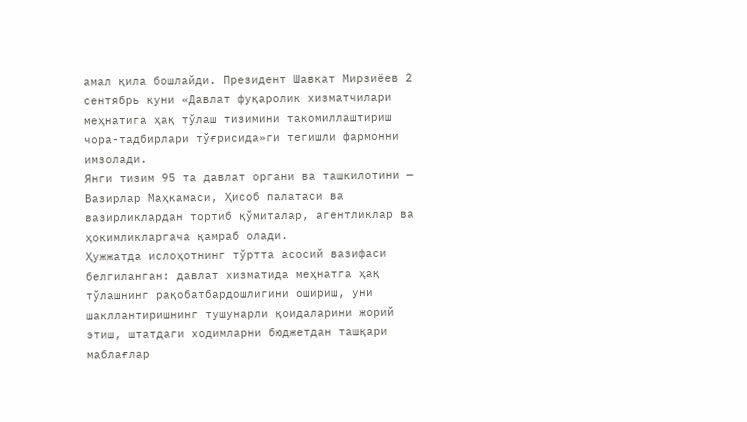амал қила бошлайди. Президент Шавкат Мирзиёев 2 сентябрь куни «Давлат фуқаролик хизматчилари меҳнатига ҳақ тўлаш тизимини такомиллаштириш чора-тадбирлари тўғрисида»ги тегишли фармонни имзолади.
Янги тизим 95 та давлат органи ва ташкилотини — Вазирлар Маҳкамаси, Ҳисоб палатаси ва вазирликлардан тортиб қўмиталар, агентликлар ва ҳокимликларгача қамраб олади.
Ҳужжатда ислоҳотнинг тўртта асосий вазифаси белгиланган: давлат хизматида меҳнатга ҳақ тўлашнинг рақобатбардошлигини ошириш, уни шакллантиришнинг тушунарли қоидаларини жорий этиш, штатдаги ходимларни бюджетдан ташқари маблағлар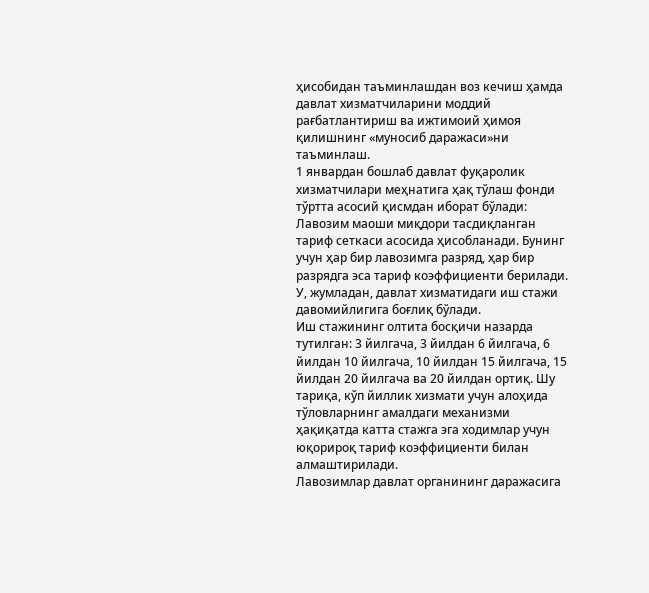ҳисобидан таъминлашдан воз кечиш ҳамда давлат хизматчиларини моддий рағбатлантириш ва ижтимоий ҳимоя қилишнинг «муносиб даражаси»ни таъминлаш.
1 январдан бошлаб давлат фуқаролик хизматчилари меҳнатига ҳақ тўлаш фонди тўртта асосий қисмдан иборат бўлади:
Лавозим маоши миқдори тасдиқланган тариф сеткаси асосида ҳисобланади. Бунинг учун ҳар бир лавозимга разряд, ҳар бир разрядга эса тариф коэффициенти берилади. У, жумладан, давлат хизматидаги иш стажи давомийлигига боғлиқ бўлади.
Иш стажининг олтита босқичи назарда тутилган: 3 йилгача, 3 йилдан 6 йилгача, 6 йилдан 10 йилгача, 10 йилдан 15 йилгача, 15 йилдан 20 йилгача ва 20 йилдан ортиқ. Шу тариқа, кўп йиллик хизмати учун алоҳида тўловларнинг амалдаги механизми ҳақиқатда катта стажга эга ходимлар учун юқорироқ тариф коэффициенти билан алмаштирилади.
Лавозимлар давлат органининг даражасига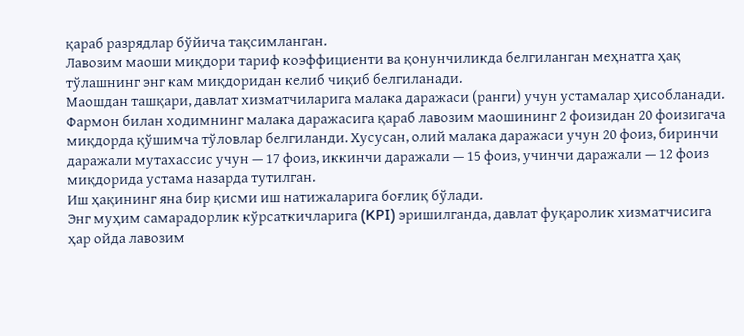қараб разрядлар бўйича тақсимланган.
Лавозим маоши миқдори тариф коэффициенти ва қонунчиликда белгиланган меҳнатга ҳақ тўлашнинг энг кам миқдоридан келиб чиқиб белгиланади.
Маошдан ташқари, давлат хизматчиларига малака даражаси (ранги) учун устамалар ҳисобланади.
Фармон билан ходимнинг малака даражасига қараб лавозим маошининг 2 фоизидан 20 фоизигача миқдорда қўшимча тўловлар белгиланди. Хусусан, олий малака даражаси учун 20 фоиз, биринчи даражали мутахассис учун — 17 фоиз, иккинчи даражали — 15 фоиз, учинчи даражали — 12 фоиз миқдорида устама назарда тутилган.
Иш ҳақининг яна бир қисми иш натижаларига боғлиқ бўлади.
Энг муҳим самарадорлик кўрсаткичларига (KPI) эришилганда, давлат фуқаролик хизматчисига ҳар ойда лавозим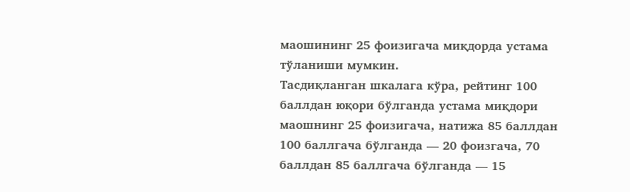маошининг 25 фоизигача миқдорда устама тўланиши мумкин.
Тасдиқланган шкалага кўра, рейтинг 100 баллдан юқори бўлганда устама миқдори маошнинг 25 фоизигача, натижа 85 баллдан 100 баллгача бўлганда — 20 фоизгача, 70 баллдан 85 баллгача бўлганда — 15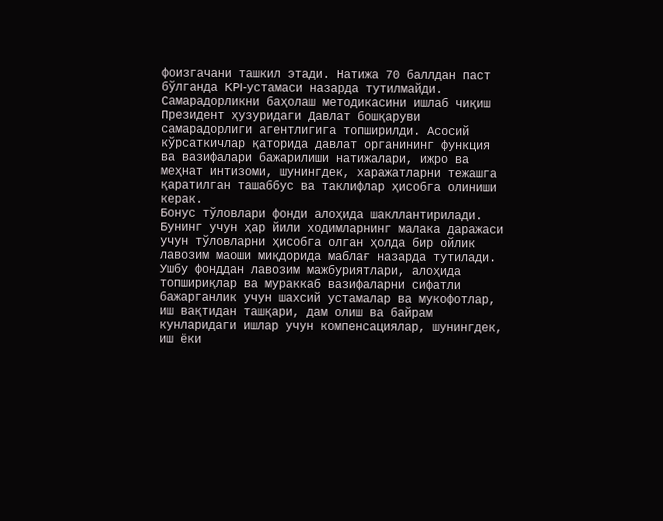фоизгачани ташкил этади. Натижа 70 баллдан паст бўлганда KPI-устамаси назарда тутилмайди.
Самарадорликни баҳолаш методикасини ишлаб чиқиш Президент ҳузуридаги Давлат бошқаруви самарадорлиги агентлигига топширилди. Асосий кўрсаткичлар қаторида давлат органининг функция ва вазифалари бажарилиши натижалари, ижро ва меҳнат интизоми, шунингдек, харажатларни тежашга қаратилган ташаббус ва таклифлар ҳисобга олиниши керак.
Бонус тўловлари фонди алоҳида шакллантирилади. Бунинг учун ҳар йили ходимларнинг малака даражаси учун тўловларни ҳисобга олган ҳолда бир ойлик лавозим маоши миқдорида маблағ назарда тутилади.
Ушбу фонддан лавозим мажбуриятлари, алоҳида топшириқлар ва мураккаб вазифаларни сифатли бажарганлик учун шахсий устамалар ва мукофотлар, иш вақтидан ташқари, дам олиш ва байрам кунларидаги ишлар учун компенсациялар, шунингдек, иш ёки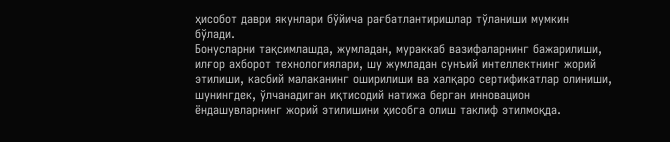ҳисобот даври якунлари бўйича рағбатлантиришлар тўланиши мумкин бўлади.
Бонусларни тақсимлашда, жумладан, мураккаб вазифаларнинг бажарилиши, илғор ахборот технологиялари, шу жумладан сунъий интеллектнинг жорий этилиши, касбий малаканинг оширилиши ва халқаро сертификатлар олиниши, шунингдек, ўлчанадиган иқтисодий натижа берган инновацион ёндашувларнинг жорий этилишини ҳисобга олиш таклиф этилмоқда.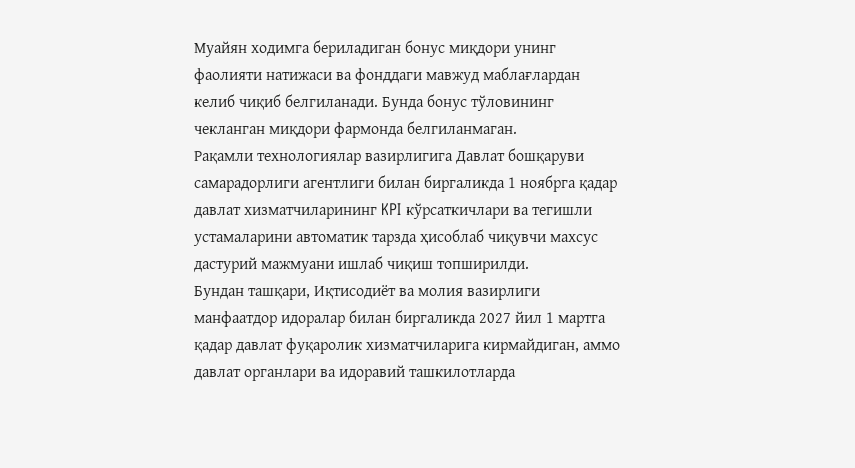Муайян ходимга бериладиган бонус миқдори унинг фаолияти натижаси ва фонддаги мавжуд маблағлардан келиб чиқиб белгиланади. Бунда бонус тўловининг чекланган миқдори фармонда белгиланмаган.
Рақамли технологиялар вазирлигига Давлат бошқаруви самарадорлиги агентлиги билан биргаликда 1 ноябрга қадар давлат хизматчиларининг KPI кўрсаткичлари ва тегишли устамаларини автоматик тарзда ҳисоблаб чиқувчи махсус дастурий мажмуани ишлаб чиқиш топширилди.
Бундан ташқари, Иқтисодиёт ва молия вазирлиги манфаатдор идоралар билан биргаликда 2027 йил 1 мартга қадар давлат фуқаролик хизматчиларига кирмайдиган, аммо давлат органлари ва идоравий ташкилотларда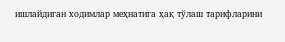ишлайдиган ходимлар меҳнатига ҳақ тўлаш тарифларини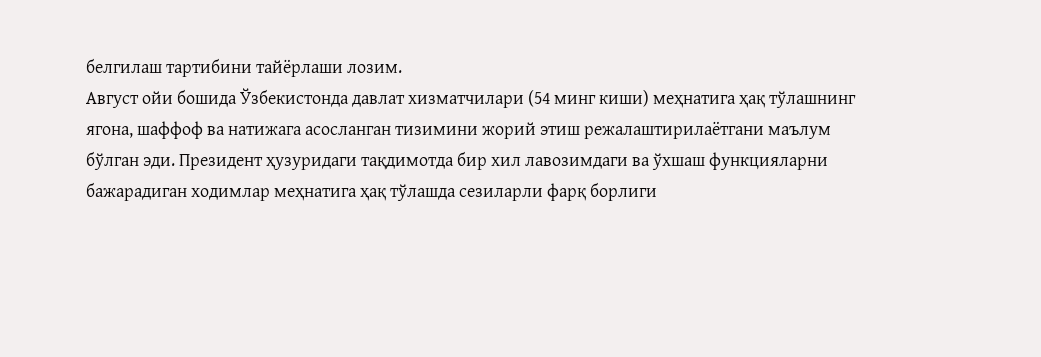белгилаш тартибини тайёрлаши лозим.
Август ойи бошида Ўзбекистонда давлат хизматчилари (54 минг киши) меҳнатига ҳақ тўлашнинг ягона, шаффоф ва натижага асосланган тизимини жорий этиш режалаштирилаётгани маълум бўлган эди. Президент ҳузуридаги тақдимотда бир хил лавозимдаги ва ўхшаш функцияларни бажарадиган ходимлар меҳнатига ҳақ тўлашда сезиларли фарқ борлиги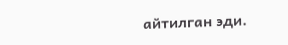айтилган эди.